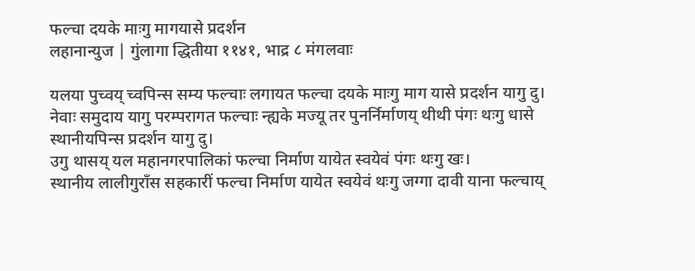फल्चा दयके माःगु मागयासे प्रदर्शन
लहानान्युज | गुंलागा द्धितीया ११४१, भाद्र ८ मंगलवाः

यलया पुच्वय् च्वपिन्स सम्य फल्चाः लगायत फल्चा दयके माःगु माग यासे प्रदर्शन यागु दु।
नेवाः समुदाय यागु परम्परागत फल्चाः न्ह्यके मज्यू तर पुनर्निर्माणय् थीथी पंगः थःगु धासे स्थानीयपिन्स प्रदर्शन यागु दु।
उगु थासय् यल महानगरपालिकां फल्चा निर्माण यायेत स्वयेवं पंगः थःगु खः।
स्थानीय लालीगुराँस सहकारीं फल्चा निर्माण यायेत स्वयेवं थःगु जग्गा दावी याना फल्चाय्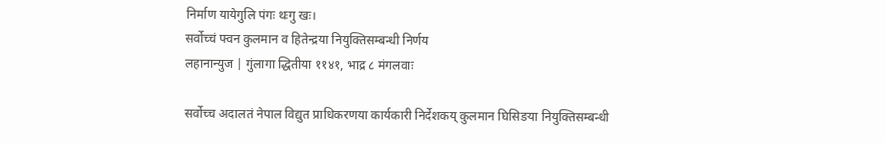निर्माण यायेगुलि पंगः थःगु खः।
सर्वोच्चं फ्वन कुलमान व हितेन्द्रया नियुक्तिसम्बन्धी निर्णय
लहानान्युज | गुंलागा द्धितीया ११४१, भाद्र ८ मंगलवाः

सर्वोच्च अदालतं नेपाल विद्युत प्राधिकरणया कार्यकारी निर्देशकय् कुलमान घिसिङया नियुक्तिसम्बन्धी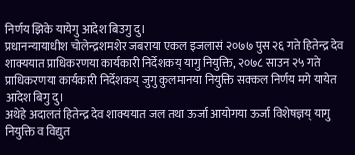निर्णय झिके यायेगु आदेश बिउगु दु।
प्रधानन्यायाधीश चोलेन्द्रशमशेर जबराया एकल इजलासं २०७७ पुस २६ गते हितेन्द्र देव शाक्ययात प्राधिकरणया कार्यकारी निर्देशकय् यागु नियुक्ति, २०७८ साउन २५ गते प्राधिकरणया कार्यकारी निर्देशकय् जुगु कुलमानया नियुक्ति सक्कल निर्णय मगे यायेत आदेश बिगु दु।
अथेहे अदालतं हितेन्द्र देव शाक्ययात जल तथा ऊर्जा आयोगया ऊर्जा विशेषज्ञय् यागु नियुक्ति व विद्युत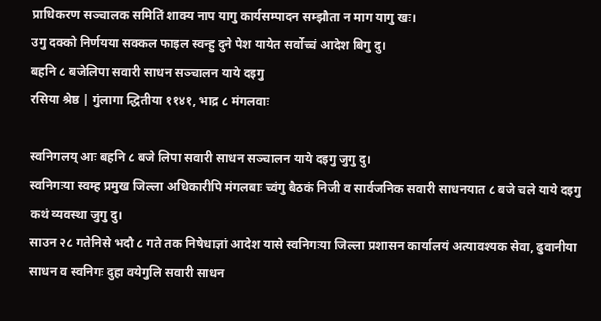प्राधिकरण सञ्चालक समितिं शाक्य नाप यागु कार्यसम्पादन सम्झौता न माग यागु खः।
उगु दक्को निर्णयया सक्कल फाइल स्वन्हु दुने पेश यायेत सर्वोच्चं आदेश बिगु दु।
बहनि ८ बजेलिपा सवारी साधन सञ्चालन याये दइगु
रसिया श्रेष्ठ | गुंलागा द्धितीया ११४१, भाद्र ८ मंगलवाः

स्वनिगलय् आः बहनि ८ बजे लिपा सवारी साधन सञ्चालन याये दइगु जुगु दु।
स्वनिगःया स्वम्ह प्रमुख जिल्ला अधिकारीपि मंगलबाः च्वंगु बैठकं निजी व सार्वजनिक सवारी साधनयात ८ बजे चले याये दइगु कथं व्यवस्था जुगु दु।
साउन २८ गतेनिसे भदौ ८ गते तक निषेधाज्ञां आदेश यासे स्वनिगःया जिल्ला प्रशासन कार्यालयं अत्यावश्यक सेवा, ढुवानीया साधन व स्वनिगः दुहा वयेगुलि सवारी साधन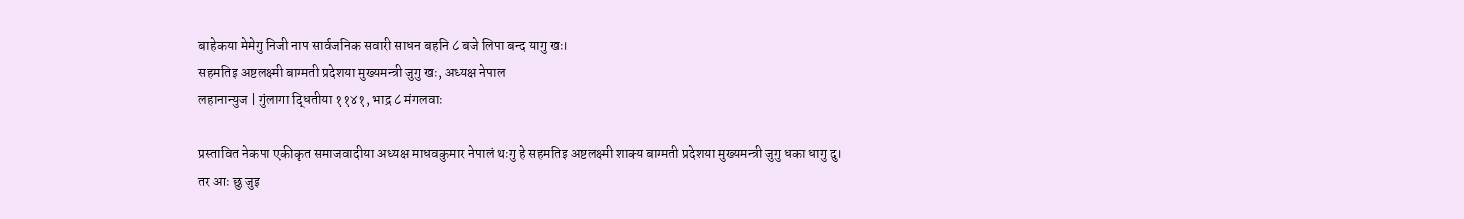बाहेकया मेमेगु निजी नाप सार्वजनिक सवारी साधन बहनि ८ बजे लिपा बन्द यागु खः।
सहमतिइ अष्टलक्ष्मी बाग्मती प्रदेशया मुख्यमन्त्री जुगु खः, अध्यक्ष नेपाल
लहानान्युज | गुंलागा द्धितीया ११४१, भाद्र ८ मंगलवाः

प्रस्तावित नेकपा एकीकृत समाजवादीया अध्यक्ष माधवकुमार नेपालं थःगु हे सहमतिइ अष्टलक्ष्मी शाक्य बाग्मती प्रदेशया मुख्यमन्त्री जुगु धका धागु दु।
तर आः छु जुइ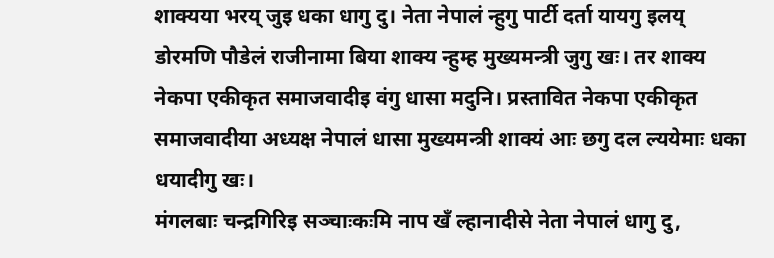शाक्यया भरय् जुइ धका धागु दु। नेता नेपालं न्हुगु पार्टी दर्ता यायगु इलय् डोरमणि पौडेलं राजीनामा बिया शाक्य न्हुम्ह मुख्यमन्त्री जुगु खः। तर शाक्य नेकपा एकीकृत समाजवादीइ वंगु धासा मदुनि। प्रस्तावित नेकपा एकीकृत समाजवादीया अध्यक्ष नेपालं धासा मुख्यमन्त्री शाक्यं आः छगु दल ल्ययेमाः धका धयादीगु खः।
मंगलबाः चन्द्रगिरिइ सञ्चाःकःमि नाप खँ ल्हानादीसे नेता नेपालं धागु दु,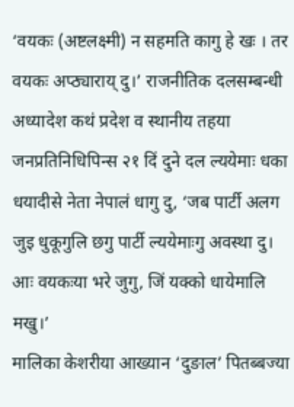‘वयकः (अष्टलक्ष्मी) न सहमति कागु हे खः । तर वयकः अप्ठ्याराय् दु।’ राजनीतिक दलसम्बन्धी अध्यादेश कथं प्रदेश व स्थानीय तहया जनप्रतिनिधिपिन्स २१ दिं दुने दल ल्ययेमाः धका धयादीसे नेता नेपालं धागु दु, ‘जब पार्टी अलग जुइ धुकूगुलि छगु पार्टी ल्ययेमाःगु अवस्था दु। आः वयकःया भरे जुगु, जिं यक्को धायेमालि मखु।’
मालिका केशरीया आख्यान ‘दुङाल’ पितब्बज्या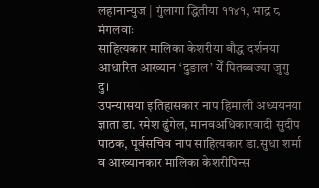लहानान्युज | गुंलागा द्धितीया ११४१, भाद्र ८ मंगलवाः
साहित्यकार मालिका केशरीया बौद्ध दर्शनया आधारित आख्यान ‘दुङाल’ येँ पितब्बज्या जुगु दु।
उपन्यासया इतिहासकार नाप हिमाली अध्ययनया ज्ञाता डा. रमेश ढुंगेल, मानवअधिकारवादी सुदीप पाठक, पूर्वसचिव नाप साहित्यकार डा.सुधा शर्मा व आख्यानकार मालिका केशरीपिन्स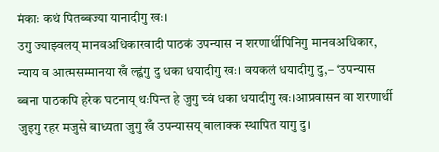मंकाः कथं पितब्बज्या यानादीगु खः।
उगु ज्याझ्वलय् मानवअधिकारवादी पाठकं उपन्यास न शरणार्थीपिनिगु मानवअधिकार, न्याय व आत्मसम्मानया खँ ल्ह्वंगु दु धका धयादीगु खः। वयकलं धयादीगु दु,– ‘उपन्यास ब्बना पाठकपि हरेक घटनाय् थःपिन्त हे जुगु च्वं धका धयादीगु खः।आप्रवासन वा शरणार्थी जुइगु रहर मजुसे बाध्यता जुगु खँ उपन्यासय् बालाक्क स्थापित यागु दु।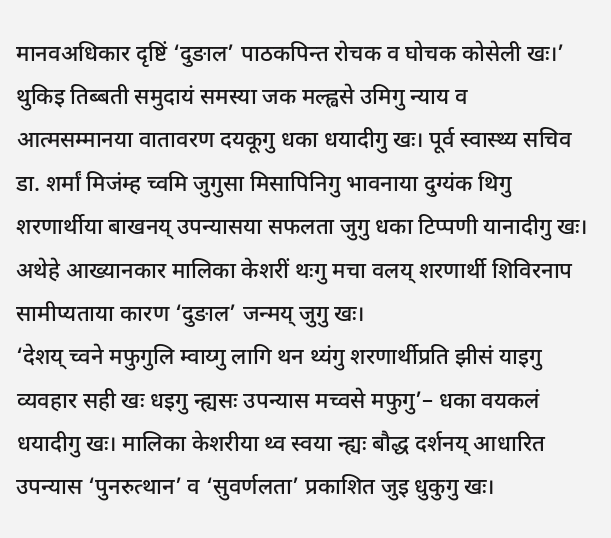मानवअधिकार दृष्टिं ‘दुङाल’ पाठकपिन्त रोचक व घोचक कोसेली खः।’ थुकिइ तिब्बती समुदायं समस्या जक मल्ह्वसे उमिगु न्याय व आत्मसम्मानया वातावरण दयकूगु धका धयादीगु खः। पूर्व स्वास्थ्य सचिव डा. शर्मां मिजंम्ह च्वमि जुगुसा मिसापिनिगु भावनाया दुग्यंक थिगु शरणार्थीया बाखनय् उपन्यासया सफलता जुगु धका टिप्पणी यानादीगु खः। अथेहे आख्यानकार मालिका केशरीं थःगु मचा वलय् शरणार्थी शिविरनाप सामीप्यताया कारण ‘दुङाल’ जन्मय् जुगु खः।
‘देशय् च्वने मफुगुलि म्वाय्गु लागि थन थ्यंगु शरणार्थीप्रति झीसं याइगु व्यवहार सही खः धइगु न्ह्यसः उपन्यास मच्वसे मफुगु’– धका वयकलं धयादीगु खः। मालिका केशरीया थ्व स्वया न्ह्यः बौद्ध दर्शनय् आधारित उपन्यास ‘पुनरुत्थान’ व ‘सुवर्णलता’ प्रकाशित जुइ धुकुगु खः।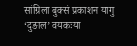सांग्रिला बुक्सं प्रकाशन यागु ‘दुङाल’ वयकःया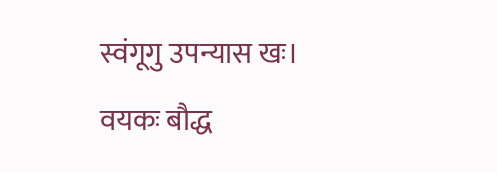स्वंगूगु उपन्यास खः। वयकः बौद्ध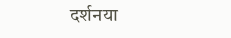दर्शनया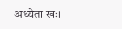अध्येता खः।